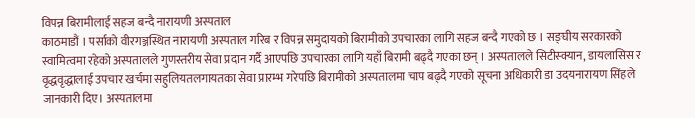विपन्न बिरामीलाई सहज बन्दै नारायणी अस्पताल
काठमाडौं । पर्साको वीरगञ्जस्थित नारायणी अस्पताल गरिब र विपन्न समुदायको बिरामीको उपचारका लागि सहज बन्दै गएको छ । सङ्घीय सरकारको स्वामित्वमा रहेको अस्पतालले गुणस्तरीय सेवा प्रदान गर्दै आएपछि उपचारका लागि यहाँ बिरामी बढ्दै गएका छन् । अस्पतालले सिटीस्क्यान, डायलासिस र वृद्धवृद्धालाई उपचार खर्चमा सहुलियतलगायतका सेवा प्रारम्भ गरेपछि बिरामीको अस्पतालमा चाप बढ्दै गएको सूचना अधिकारी डा उदयनारायण सिंहले जानकारी दिए। अस्पतालमा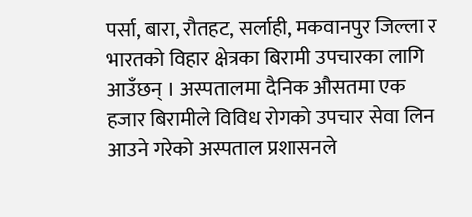पर्सा, बारा, रौतहट, सर्लाही, मकवानपुर जिल्ला र भारतको विहार क्षेत्रका बिरामी उपचारका लागि आउँछन् । अस्पतालमा दैनिक औसतमा एक हजार बिरामीले विविध रोगको उपचार सेवा लिन आउने गरेको अस्पताल प्रशासनले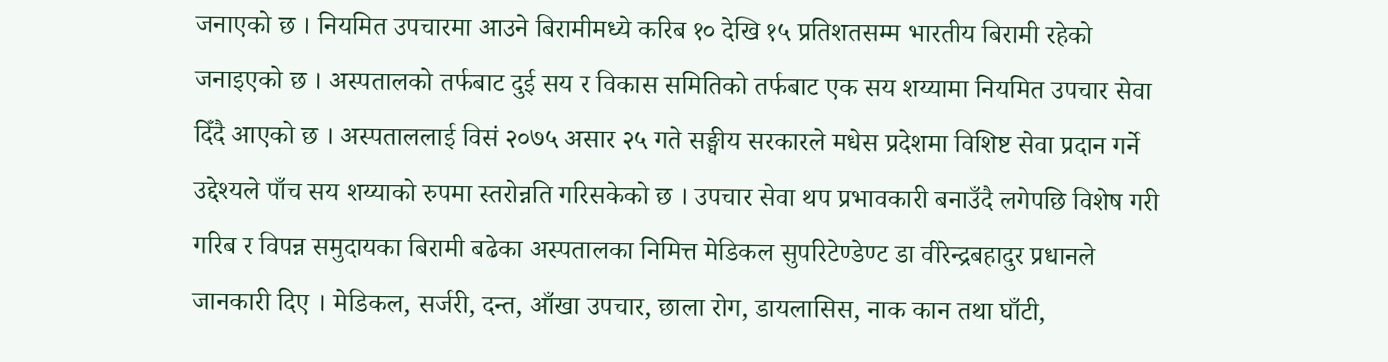जनाएको छ । नियमित उपचारमा आउने बिरामीमध्ये करिब १० देखि १५ प्रतिशतसम्म भारतीय बिरामी रहेको जनाइएको छ । अस्पतालको तर्फबाट दुई सय र विकास समितिको तर्फबाट एक सय शय्यामा नियमित उपचार सेवा दिँदै आएको छ । अस्पताललाई विसं २०७५ असार २५ गते सङ्घीय सरकारले मधेस प्रदेशमा विशिष्ट सेवा प्रदान गर्ने उद्देश्यले पाँच सय शय्याको रुपमा स्तरोन्नति गरिसकेको छ । उपचार सेवा थप प्रभावकारी बनाउँदै लगेपछि विशेष गरी गरिब र विपन्न समुदायका बिरामी बढेका अस्पतालका निमित्त मेडिकल सुपरिटेण्डेण्ट डा वीरेन्द्रबहादुर प्रधानले जानकारी दिए । मेडिकल, सर्जरी, दन्त, आँखा उपचार, छाला रोग, डायलासिस, नाक कान तथा घाँटी,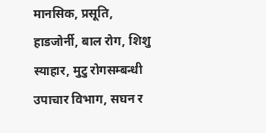मानसिक, प्रसूति, हाडजोर्नी, बाल रोग, शिशु स्याहार, मुटु रोगसम्बन्धी उपाचार विभाग, सघन र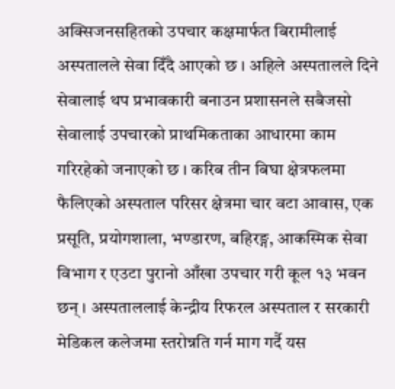अक्सिजनसहितको उपचार कक्षमार्फत बिरामीलाई अस्पतालले सेवा दिँदै आएको छ । अहिले अस्पतालले दिने सेवालाई थप प्रभावकारी बनाउन प्रशासनले सबैजसो सेवालाई उपचारको प्राथमिकताका आधारमा काम गरिरहेको जनाएको छ । करिब तीन बिघा क्षेत्रफलमा फैलिएको अस्पताल परिसर क्षेत्रमा चार वटा आवास, एक प्रसूति, प्रयोगशाला, भण्डारण, बहिरङ्ग, आकस्मिक सेवा विभाग र एउटा पुरानो आँखा उपचार गरी कूल १३ भवन छन् । अस्पताललाई केन्द्रीय रिफरल अस्पताल र सरकारी मेडिकल कलेजमा स्तरोन्नति गर्न माग गर्दै यस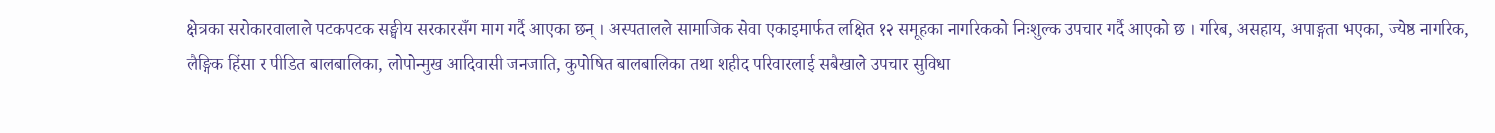क्षेत्रका सरोकारवालाले पटकपटक सङ्घीय सरकारसँग माग गर्दै आएका छन् । अस्पतालले सामाजिक सेवा एकाइमार्फत लक्षित १२ समूहका नागरिकको निःशुल्क उपचार गर्दै आएको छ । गरिब, असहाय, अपाङ्गता भएका, ज्येष्ठ नागरिक, लैङ्गिक हिंसा र पीडित बालबालिका, लोपोन्मुख आदिवासी जनजाति, कुपोषित बालबालिका तथा शहीद परिवारलाई सबैखाले उपचार सुविधा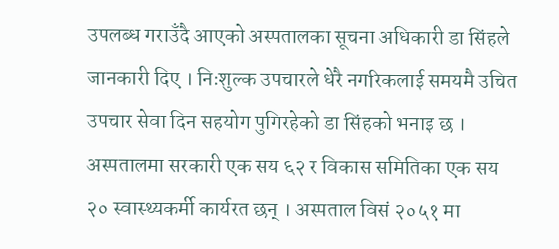उपलब्ध गराउँदै आएको अस्पतालका सूचना अधिकारी डा सिंहले जानकारी दिए । निःशुल्क उपचारले धेरै नगरिकलाई समयमै उचित उपचार सेवा दिन सहयोग पुगिरहेको डा सिंहको भनाइ छ । अस्पतालमा सरकारी एक सय ६२ र विकास समितिका एक सय २० स्वास्थ्यकर्मी कार्यरत छन् । अस्पताल विसं २०५१ मा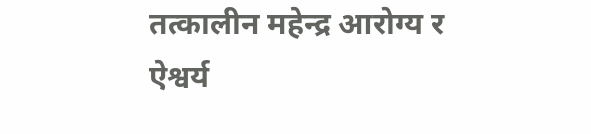तत्कालीन महेन्द्र आरोग्य र ऐश्वर्य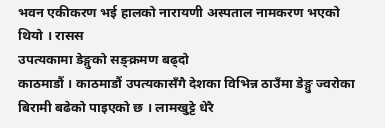भवन एकीकरण भई हालको नारायणी अस्पताल नामकरण भएको थियो । रासस
उपत्यकामा डेङ्गुको सङ्क्रमण बढ्दो
काठमाडौं । काठमाडौं उपत्यकासँगै देशका विभिन्न ठाउँमा डेङ्गु ज्वरोका बिरामी बढेको पाइएको छ । लामखुट्टे धेरै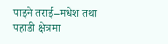पाइने तराई–मधेश तथा पहाडी क्षेत्रमा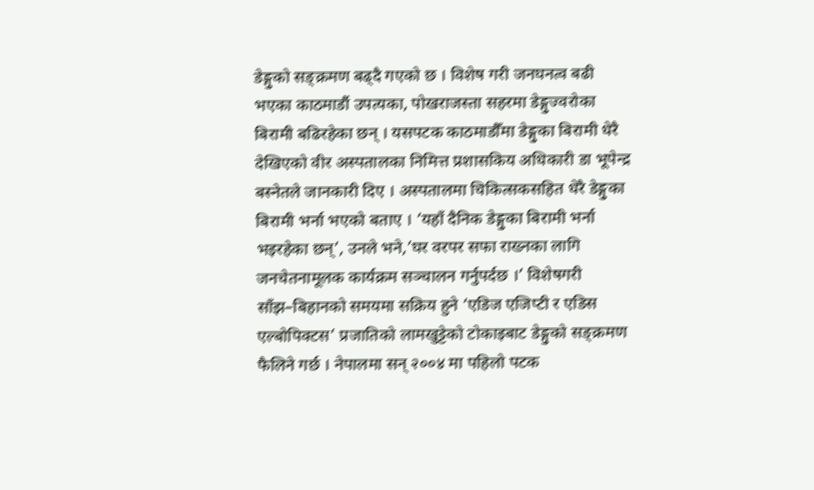डेङ्गुको सङ्क्रमण बढ्दै गएको छ । विशेष गरी जनघनत्व बढी भएका काठमाडौं उपत्यका, पोखराजस्ता सहरमा डेङ्गुज्वरोका बिरामी बढिरहेका छन् । यसपटक काठमाडौँमा डेङ्गुका बिरामी धेरै देखिएको वीर अस्पतालका निमित्त प्रशासकिय अधिकारी डा भूपेन्द्र बस्नेतले जानकारी दिए । अस्पतालमा चिकित्सकसहित धेरै डेङ्गुका बिरामी भर्ना भएको बताए । ‘यहाँ दैनिक डेङ्गुका बिरामी भर्ना भइरहेका छन्’, उनले भने,’घर वरपर सफा राख्नका लागि जनचेतनामूलक कार्यक्रम सञ्चालन गर्नुपर्दछ ।’ विशेषगरी साँझ–बिहानको समयमा सक्रिय हुने ‘एडिज एजिप्टी र एडिस एल्बोपिक्टस’ प्रजातिको लामखुट्टेको टोकाइबाट डेङ्गुको सङ्क्रमण फैलिने गर्छ । नेपालमा सन् २००४ मा पहिलो पटक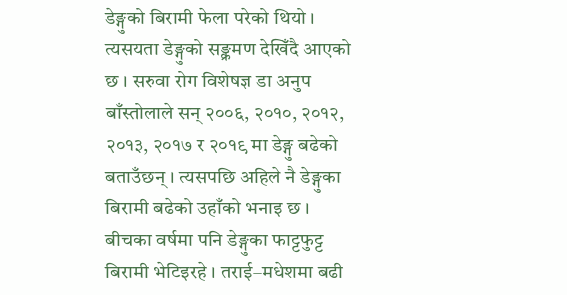डेङ्गुको बिरामी फेला परेको थियो । त्यसयता डेङ्गुको सङ्क्रमण देखिँदै आएको छ । सरुवा रोग विशेषज्ञ डा अनुप बाँस्तोलाले सन् २००६, २०१०, २०१२, २०१३, २०१७ र २०१९ मा डेङ्गु बढेको बताउँछन् । त्यसपछि अहिले नै डेङ्गुका बिरामी बढेको उहाँको भनाइ छ । बीचका वर्षमा पनि डेङ्गुका फाट्टफुट्ट बिरामी भेटिइरहे । तराई–मधेशमा बढी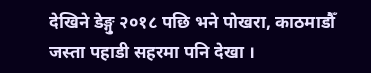देखिने डेङ्गु २०१८ पछि भने पोखरा, काठमाडौँ जस्ता पहाडी सहरमा पनि देखा ।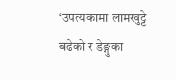‘उपत्यकामा लामखुट्टे बढेको र डेङ्गुका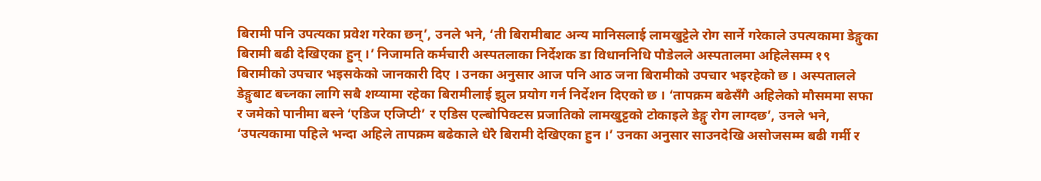बिरामी पनि उपत्यका प्रवेश गरेका छन्’, उनले भने, ‘ती बिरामीबाट अन्य मानिसलाई लामखुट्टेले रोग सार्ने गरेकाले उपत्यकामा डेङ्गुका बिरामी बढी देखिएका हुन् ।’ निजामति कर्मचारी अस्पतलाका निर्देशक डा विधाननिधि पौडेलले अस्पतालमा अहिलेसम्म १९ बिरामीको उपचार भइसकेको जानकारी दिए । उनका अनुसार आज पनि आठ जना बिरामीको उपचार भइरहेको छ । अस्पतालले डेङ्गुबाट बच्नका लागि सबै शय्यामा रहेका बिरामीलाई झुल प्रयोग गर्न निर्देशन दिएको छ । ‘तापक्रम बढेसँगै अहिलेको मौसममा सफा र जमेको पानीमा बस्ने ‘एडिज एजिप्टी’ र एडिस एल्बोपिक्टस प्रजातिको लामखुट्टको टोकाइले डेङ्गु रोग लाग्दछ’, उनले भने, ‘उपत्यकामा पहिले भन्दा अहिले तापक्रम बढेकाले धेरै बिरामी देखिएका हुन ।’ उनका अनुसार साउनदेखि असोजसम्म बढी गर्मी र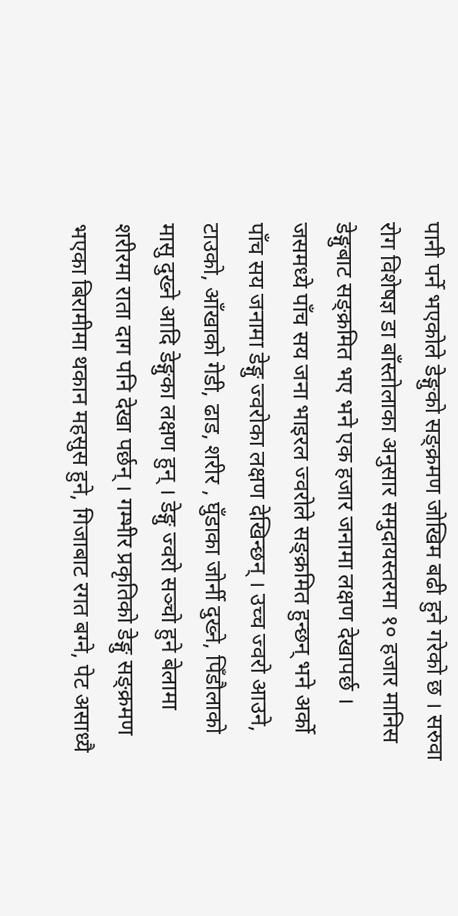पानी पर्ने भएकोले डेङ्गुको सङ्क्रमण जोखिम बढी हुने गरेको छ । सरुवा रोग विशेषज्ञ डा बाँस्तोलाका अनुसार समुदायस्तरमा १० हजार मानिस डेङ्गुबाट सङ्क्रमित भए भने एक हजार जनामा लक्षण देखापर्छ । जसमध्ये पाँच सय जना भाइरल ज्वरोले सङ्क्रमित हुन्छन् भने अर्को पाँच सय जनामा डेङ्गु ज्वरोका लक्षण देखिन्छन् । उच्च ज्वरो आउने, टाउको, आँखाको गेडी, ढाड, शरीर , घुँडाका जोर्नी दुख्ने, पिँडौलाको मासु दुख्ने आदि डेङ्गुका लक्षण हुन् । डेङ्गु ज्वरो सञ्चो हुने बेलामा शरीरमा राता दाग पनि देखा पर्छन् । गम्भीर प्रकृतिको डेङ्गु सङ्क्रमण भएका बिरामीमा थकान महसुस हुने, गिजाबाट रगत बग्ने, पेट असाध्यै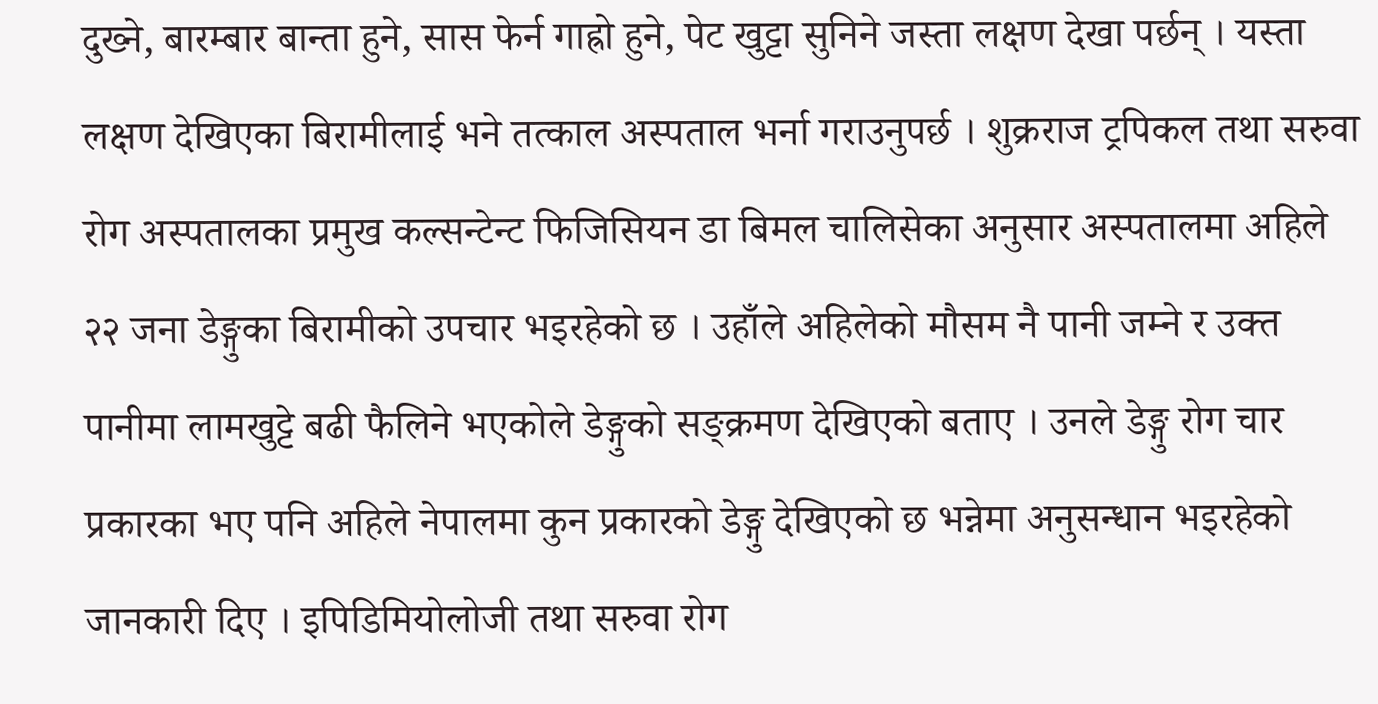दुख्ने, बारम्बार बान्ता हुने, सास फेर्न गाह्रो हुने, पेट खुट्टा सुनिने जस्ता लक्षण देखा पर्छन् । यस्ता लक्षण देखिएका बिरामीलाई भने तत्काल अस्पताल भर्ना गराउनुपर्छ । शुक्रराज ट्रपिकल तथा सरुवा रोग अस्पतालका प्रमुख कल्सन्टेन्ट फिजिसियन डा बिमल चालिसेका अनुसार अस्पतालमा अहिले २२ जना डेङ्गुका बिरामीको उपचार भइरहेको छ । उहाँले अहिलेको मौसम नै पानी जम्ने र उक्त पानीमा लामखुट्टे बढी फैलिने भएकोले डेङ्गुको सङ्क्रमण देखिएको बताए । उनले डेङ्गु रोग चार प्रकारका भए पनि अहिले नेपालमा कुन प्रकारको डेङ्गु देखिएको छ भन्नेमा अनुसन्धान भइरहेको जानकारी दिए । इपिडिमियोलोजी तथा सरुवा रोग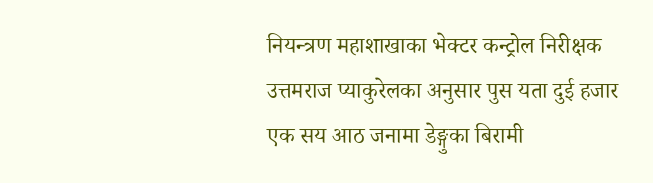नियन्त्रण महाशाखाका भेक्टर कन्ट्रोल निरीक्षक उत्तमराज प्याकुरेलका अनुसार पुस यता दुई हजार एक सय आठ जनामा डेङ्गुका बिरामी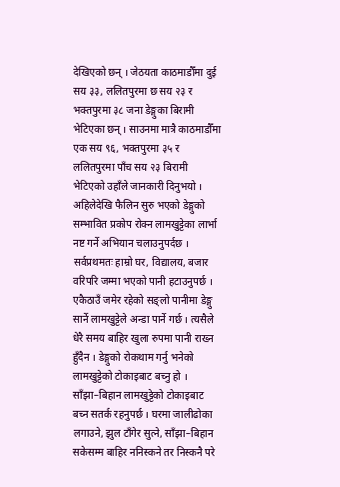देखिएको छन् । जेठयता काठमाडौँमा दुई सय ३३, ललितपुरमा छ सय २३ र भक्तपुरमा ३८ जना डेङ्गुका बिरामी भेटिएका छन् । साउनमा मात्रै काठमाडौँमा एक सय ९६, भक्तपुरमा ३५ र ललितपुरमा पाँच सय २३ बिरामी भेटिएको उहाँले जानकारी दिनुभयो । अहिलेदेखि फैलिन सुरु भएको डेङ्गुको सम्भावित प्रकोप रोक्न लामखुट्टेका लार्भा नष्ट गर्ने अभियान चलाउनुपर्दछ । सर्वप्रथमतः हाम्रो घर, विद्यालय, बजार वरिपरि जम्मा भएको पानी हटाउनुपर्छ । एकैठाउँ जमेर रहेको सङ्लो पानीमा डेङ्गु सार्ने लामखुट्टेले अन्डा पार्ने गर्छ । त्यसैले धेरै समय बाहिर खुला रुपमा पानी राख्न हुँदैन । डेङ्गुको रोकथाम गर्नु भनेको लामखुट्टेको टोकाइबाट बच्नु हो । साँझा–बिहान लामखुट्टेको टोकाइबाट बच्न सतर्क रहनुपर्छ । घरमा जालीढोका लगाउने, झुल टाँगेर सुत्ने, साँझा–बिहान सकेसम्म बाहिर ननिस्कने तर निस्कनै परे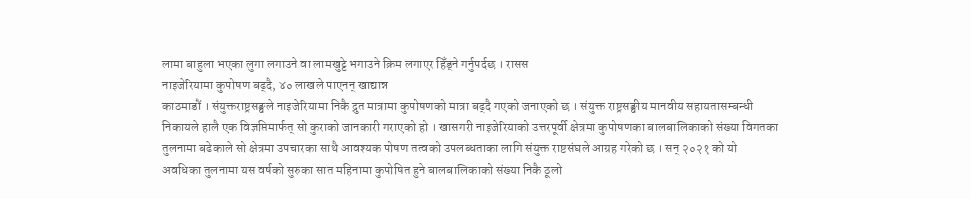लामा बाहुला भएका लुगा लगाउने वा लामखुट्टे भगाउने क्रिम लगाएर हिँड्ने गर्नुपर्दछ । रासस
नाइजेरियामा कुपोषण बढ्दै, ४० लाखले पाएनन् खाद्यान्न
काठमाडौं । संयुक्तराष्ट्रसङ्घले नाइजेरियामा निकै द्रुत मात्रामा कुपोषणको मात्रा बढ्दै गएको जनाएको छ । संयुक्त राष्ट्रसङ्घीय मानवीय सहायतासम्बन्धी निकायले हालै एक विज्ञप्तिमार्फत् सो कुराको जानकारी गराएको हो । खासगरी नाइजेरियाको उत्तरपूर्वी क्षेत्रमा कुपोषणका बालबालिकाको संख्या विगतका तुलनामा बढेकाले सो क्षेत्रमा उपचारका साथै आवश्यक पोषण तत्वको उपलब्धताका लागि संयुक्त राष्टसंघले आग्रह गरेको छ । सन् २०२१ को यो अवधिका तुलनामा यस वर्षको सुरुका सात महिनामा कुपोषित हुने बालबालिकाको संख्या निकै ठूलो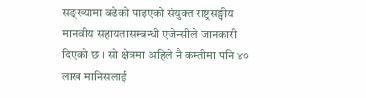सङ्ख्यामा बढेको पाइएको संयुक्त राष्ट्रसङ्घीय मानवीय सहायतासम्बन्धी एजेन्सीले जानकारी दिएको छ । सो क्षेत्रमा अहिले नै कम्तीमा पनि ४० लाख मानिसलाई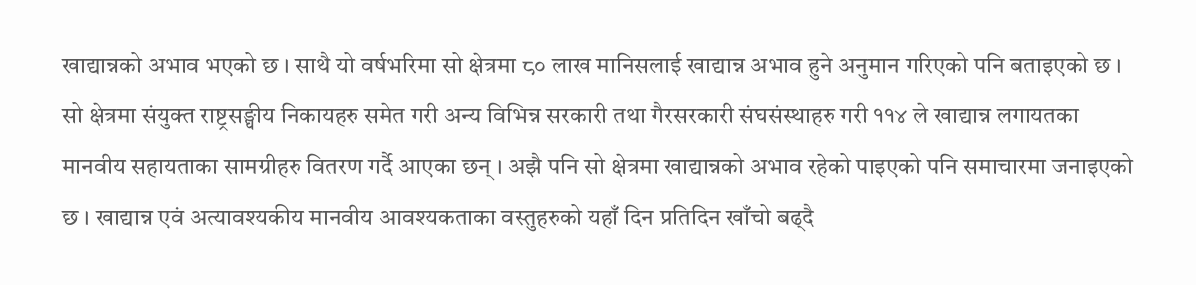खाद्यान्नको अभाव भएको छ । साथै यो वर्षभरिमा सो क्षेत्रमा ८० लाख मानिसलाई खाद्यान्न अभाव हुने अनुमान गरिएको पनि बताइएको छ । सो क्षेत्रमा संयुक्त राष्ट्रसङ्घीय निकायहरु समेत गरी अन्य विभिन्न सरकारी तथा गैरसरकारी संघसंस्थाहरु गरी ११४ ले खाद्यान्न लगायतका मानवीय सहायताका सामग्रीहरु वितरण गर्दै आएका छन् । अझै पनि सो क्षेत्रमा खाद्यान्नको अभाव रहेको पाइएको पनि समाचारमा जनाइएको छ । खाद्यान्न एवं अत्यावश्यकीय मानवीय आवश्यकताका वस्तुहरुको यहाँ दिन प्रतिदिन खाँचो बढ्दै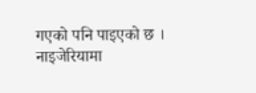गएको पनि पाइएको छ । नाइजेरियामा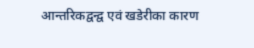आन्तरिकद्वन्द्व एवं खडेरीका कारण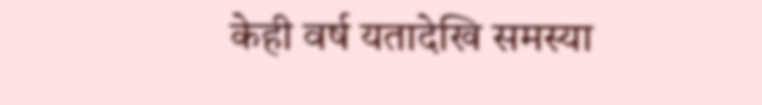केही वर्ष यतादेखि समस्या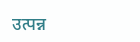उत्पन्न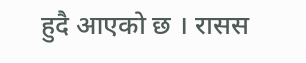हुदै आएको छ । रासस